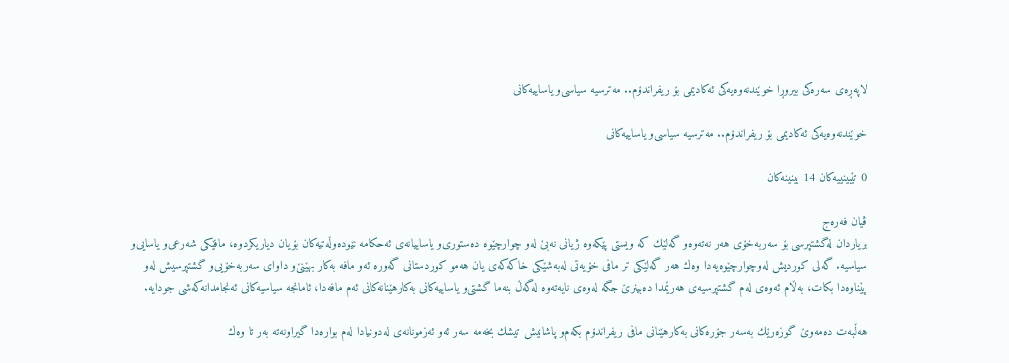لاپەڕەی سەرەکی بیروڕا خوێندنه‌وه‌یه‌كی ئه‌كادیمی بۆ ریفراندۆم.. مه‌ترسیه‌ سیاسی‌و یاساییه‌كانی

خوێندنه‌وه‌یه‌كی ئه‌كادیمی بۆ ریفراندۆم.. مه‌ترسیه‌ سیاسی‌و یاساییه‌كانی

0 تێبینییەکان 14 بینینەکان

ڤیان فه‌ره‌ج
بریاردان له‌گشتپرسی بۆ سه‌ربه‌خۆی هه‌ر نه‌ته‌وه‌و گه‌لێك كه‌ ویستی پێكه‌وه‌ ژیانی نه‌بێ له‌و چوارچێوه‌ ده‌ستوری‌و یاساییانه‌ی ئه‌حكامه‌ نێوده‌وڵه‌تیه‌كان بۆیان دیاریكردوه‌، مافێكی شه‌رعی‌و یاسایی‌و سیاسیه‌. گه‌لی كوردیش له‌وچوارچێوه‌یه‌دا وه‌ك هه‌ر گه‌لێكی تر مافی خۆیه‌تی له‌به‌شێكی خاكه‌كه‌ی یان هه‌مو كوردستانی گه‌وره‌ ئه‌و مافه‌ به‌كار بهێنێ‌و داوای سه‌ربه‌خۆیی‌و گشتپرسیش له‌و پێناوه‌دا بكات، به‌ڵام ئه‌وه‌ی له‌م گشتپرسیه‌ی هه‌رێمدا ده‌بینرێ جگه‌ له‌وه‌ی نایه‌ته‌وه‌ له‌گه‌ڵ بنه‌ما‌ گشتی‌و یاساییه‌كانی به‌كارهێنانه‌كانی ئه‌م مافه‌دا، ئامانجه‌ سیاسیه‌كانی ئه‌نجامدانه‌كه‌شی جودایه‌.

هه‌ڵبه‌ت ده‌مه‌وێ گوزه‌رێك به‌سه‌ر جۆره‌كانی به‌كارهێنانی مافی ریفراندۆم بكه‌م‌و پاشانیش تیشك بخه‌مه‌ سه‌ر ئه‌و ئه‌زمونانه‌ی له‌دونیادا له‌م بواره‌دا گیراونه‌ته‌ به‌ر تا وه‌ك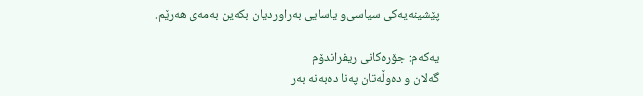پێشینه‌یه‌كی سیاسی‌و یاسایی به‌راوردیان بكه‌ین به‌مه‌ی هه‌رێم.

یه‌‌كه‌م: جۆره‌كانی ریفراندۆم
گه‌لان و ده‌وڵه‌تان په‌نا ده‌به‌نه‌ به‌ر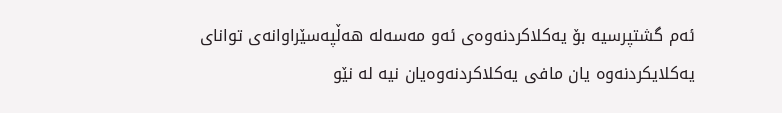ئه‌م گشتپرسیه‌ بۆ یه‌كلاكردنه‌وه‌ی ئه‌و مه‌سه‌له‌ هه‌ڵپه‌سێراوانه‌ی توانای یه‌كلایكردنه‌وه‌ یان مافی یه‌كلاكردنه‌وه‌یان نیه‌ له‌ نێو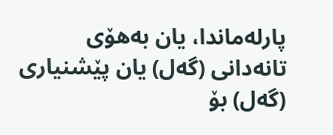پارله‌ماندا، یان به‌هۆی تانه‌دانی (گه‌ل) یان پێشنیاری (گه‌ل) بۆ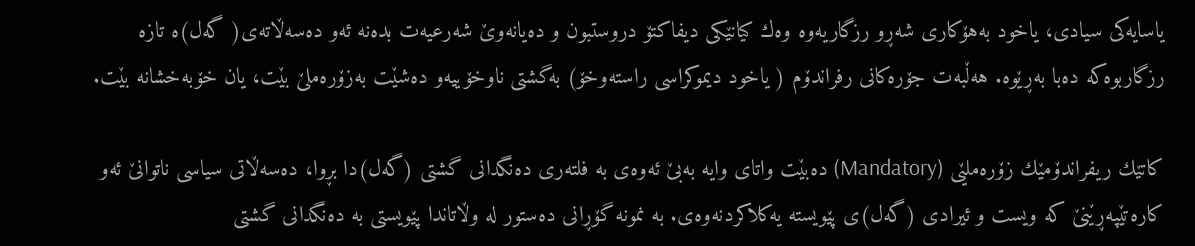یاسایه‌كی سیادی، یاخود به‌هۆكاری شه‌ڕو رزگاریه‌وه‌ وه‌ك كیانێكی دیفاكتۆ دروستبون و ده‌یانه‌وێ شه‌رعیه‌ت بده‌نه‌ ئه‌و ده‌سه‌ڵاته‌ی( گه‌ل)ه‌ تازه‌ رزگاربوه‌كه‌ ده‌با به‌ڕێوه‌. هه‌ڵبه‌ت جۆره‌كانی رفراندۆم ( یاخود دیموكراسی راسته‌وخۆ) به‌گشتی ناوخۆییه‌و ده‌شێت به‌زۆره‌ملێ بێت‌، یان خۆبه‌خشانه‌ بێت.

كاتێك ریفراندۆمێك زۆره‌ملێی (Mandatory) ده‌بێت واتای وایه‌ به‌بێ ئه‌وه‌ی به‌ فلته‌ری ده‌نگدانی گشتی (گه‌ل)دا بڕوا، ده‌سه‌ڵاتی سیاسی ناتوانێ ئه‌و كاره‌تێپه‌ڕێنێ كه‌ ویست و ئیرادی (گه‌ل)ی پێویسته‌ یه‌كلاكردنه‌وه‌ی. به‌ نمونه‌ گۆڕانی ده‌ستور له‌ وڵاتاندا پێویستی به‌ ده‌نگدانی گشتی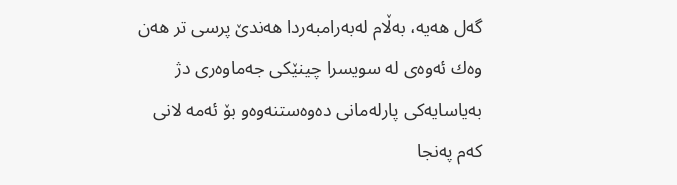گه‌ل هه‌یه‌‌، به‌ڵام له‌به‌رامبه‌ردا هه‌ندێ پرسی تر هه‌ن وه‌ك ئه‌وه‌ی له‌ سویسرا چینێكی جه‌ماوه‌ری دژ به‌یاسایه‌كی پارله‌مانی ده‌وه‌ستنه‌وه‌و بۆ ئه‌مه‌ لانی كه‌م په‌نجا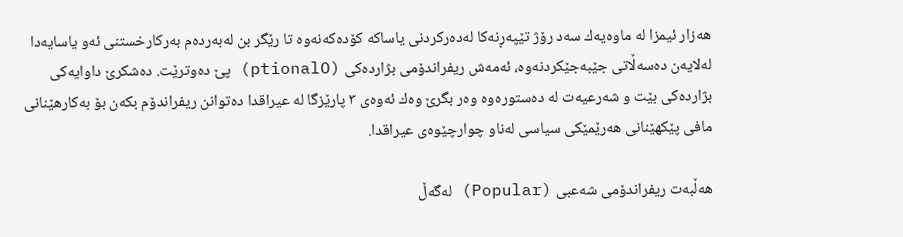هه‌زار ئیمزا له‌ ماوه‌یه‌ك سه‌د رۆژ تێپه‌ڕنه‌كا له‌ده‌ركردنی یاساكه‌ كۆده‌كه‌نه‌وه‌ تا رێگر بن له‌به‌رده‌م به‌ركارخستنی ئه‌و یاسایه‌دا له‌لایه‌ن ده‌سه‌ڵاتی جێبه‌جێكردنه‌وه‌، ئه‌مه‌ش ریفراندۆمی بژارده‌كی (ptionalO) پێ ده‌وترێت. ده‌شكرێ داوایه‌كی بژارده‌كی بێت و شه‌رعیه‌ت له‌ ده‌ستوره‌وه‌ وه‌ر بگرێ وه‌ك ئه‌وه‌ی ٣ پارێزگا له‌ عیراقدا ده‌توانن ریفراندۆم بكه‌ن بۆ به‌كارهێنانی مافی پێكهێنانی هه‌رێمێكی سیاسی له‌ناو چوارچێوه‌ی عیراقدا.

هه‌ڵبه‌ت ریفراندۆمی شه‌عبی (Popular) له‌گه‌ڵ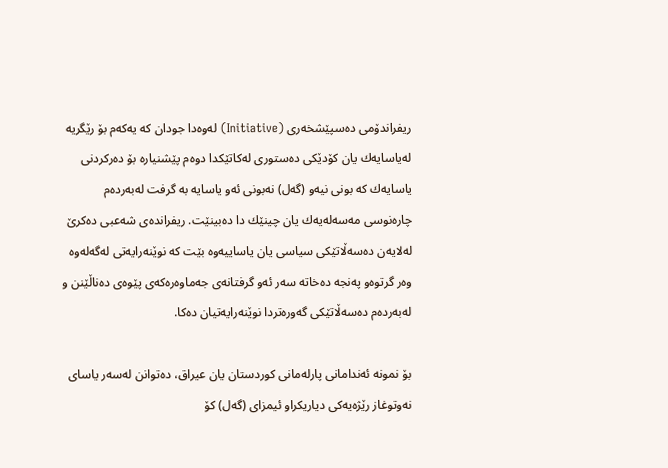ریفراندۆمی ده‌سپێشخه‌ری (Initiative) له‌وه‌دا جودان كه‌ یه‌كه‌م بۆ رێگریه‌ له‌یاسایه‌ك یان كۆدێكی ده‌ستوری له‌كاتێكدا دوه‌م پێشنیاره‌ بۆ ده‌ركردنی یاسایه‌ك كه‌ بونی نیه‌و (گه‌ل) نه‌بونی ئه‌و یاسایه‌ به‌ گرفت له‌به‌رده‌م چاره‌نوسی مه‌سه‌له‌یه‌ك یان چینێك دا ده‌بینێت. ریفرانده‌ی شه‌عبی ده‌كرێ له‌لایه‌ن ده‌سه‌ڵاتێكی سیاسی یان یاساییه‌وه‌ بێت كه‌ نوێنه‌رایه‌تی له‌گه‌له‌وه‌ وه‌ر گرتوه‌و په‌نجه‌ ده‌خاته‌ سه‌ر ئه‌و گرفتانه‌ی جه‌ماوه‌ره‌كه‌ی پێوه‌ی ده‌ناڵێنن و له‌به‌رده‌م ده‌سه‌ڵاتێكی گه‌وره‌تردا نوێنه‌رایه‌تیان ده‌كا.

بۆ نمونه‌ ئه‌ندامانی پارله‌مانی كوردستان یان عیراق، ده‌توانن له‌سه‌ر یاسای نه‌وتوغاز رێژه‌یه‌كی دیاریكراو ئیمزای (گه‌ل) كۆ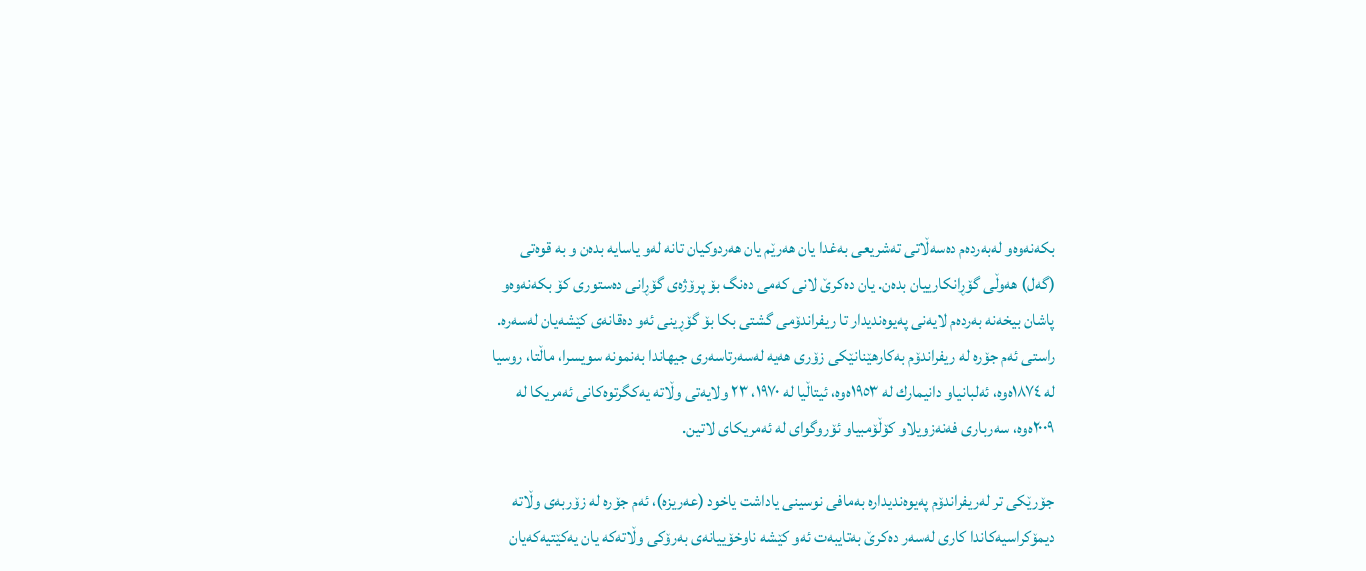بكه‌نه‌وه‌و له‌به‌رده‌م ده‌سه‌ڵاتی ته‌شریعی به‌غدا یان هه‌رێم یان هه‌ردوكیان تانه‌ له‌و یاسایه‌ بده‌ن و به‌ قوه‌تی (گه‌ل) هه‌وڵی گۆڕانكارییان بده‌ن. یان ده‌كرێ لانی كه‌می ده‌نگ بۆ پرۆژه‌ی گۆڕانی ده‌ستوری كۆ بكه‌نه‌وه‌و پاشان بیخه‌نه‌ به‌رده‌م لایه‌نی په‌یوه‌ندیدار تا ریفراندۆمی گشتی بكا بۆ گۆڕینی ئه‌و ده‌قانه‌ی كێشه‌یان له‌سه‌ره‌. راستی ئه‌م جۆره‌ له‌ ریفراندۆم به‌كارهێنانێكی زۆری هه‌یه‌ له‌سه‌رتاسه‌ری جیهاندا به‌نمونه‌ سویسرا، ماڵتا، روسیا له‌ ١٨٧٤ه‌وه‌، ئه‌لبانیاو دانیمارك له‌ ١٩٥٣ه‌وه‌، ئیتاڵیا له‌ ١٩٧٠، ٢٣ ولایه‌تی وڵاته‌ یه‌كگرتوه‌كانی ئه‌مریكا له‌ ٢٠٠٩ه‌وه‌، سه‌رباری فه‌نه‌زویلاو كۆڵۆمبیاو ئۆروگوای له‌ ئه‌مریكای لاتین.

جۆرێكی تر له‌ریفراندۆم په‌یوه‌ندیداره‌ به‌مافی نوسینی یاداشت یاخود (عه‌ریزه‌)، ئه‌م جۆره‌ له‌ زۆربه‌ی وڵاته‌ دیمۆكراسیه‌كاندا كاری له‌سه‌ر ده‌كرێ به‌تایبه‌ت ئه‌و كێشه‌ ناوخۆییانه‌ی به‌رۆكی وڵاته‌كه‌ یان یه‌كێتیه‌كه‌یان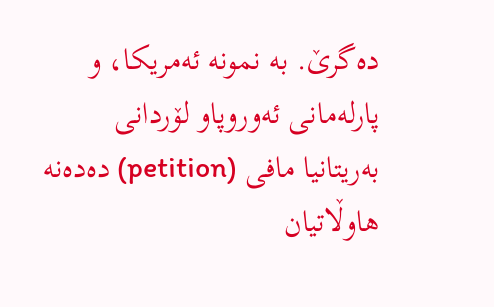ده‌گرێ. به‌ نمونه‌ ئه‌مریكا، و پارله‌مانی ئه‌وروپاو لۆردانی به‌ریتانیا مافی (petition) ده‌ده‌نه‌ هاوڵاتیان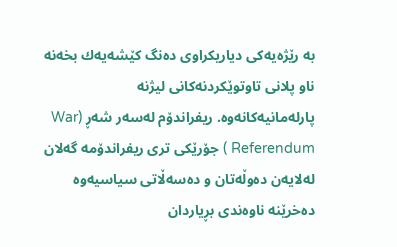به‌ رێژه‌یه‌كی دیاریكراوی ده‌نگ‌ كێشه‌یه‌ك بخه‌نه‌ ناو پلانی تاوتوێكردنه‌كانی لیژنه‌ پارله‌مانیه‌كانه‌وه. ریفراندۆم له‌سه‌ر شه‌ڕ (War Referendum ) جۆرێكی تری ریفراندۆمه‌ گه‌لان له‌لایه‌ن ده‌وڵه‌تان و ده‌سه‌ڵاتی سیاسیه‌وه‌ ده‌خرێنه‌ ناوه‌ندی بڕیاردان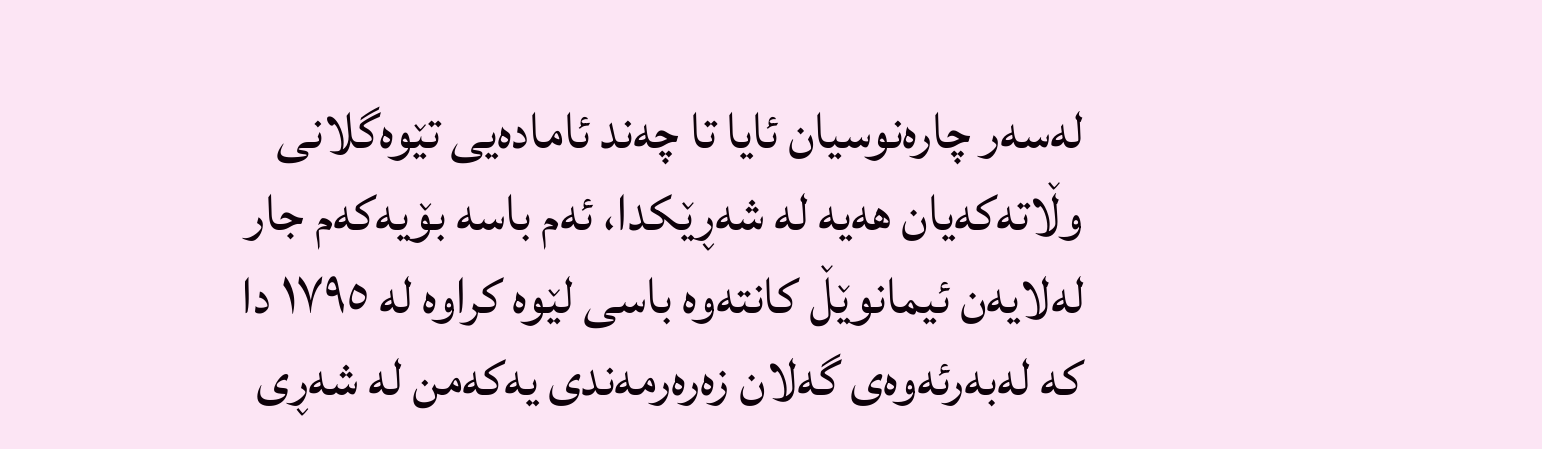له‌سه‌ر چاره‌نوسیان ئایا تا چه‌ند ئاماده‌یی تێوه‌گلانی وڵاته‌كه‌یان هه‌یه‌ له‌ شه‌ڕێكدا، ئه‌م باسه‌ بۆیه‌كه‌م جار له‌لایه‌ن ئیمانوێڵ كانته‌وه‌ باسی لێوه‌ كراوه‌ له‌ ١٧٩٥ دا كه‌ له‌به‌رئه‌وه‌ی گه‌لان زه‌ره‌رمه‌ندی یه‌كه‌من له‌ شه‌ڕی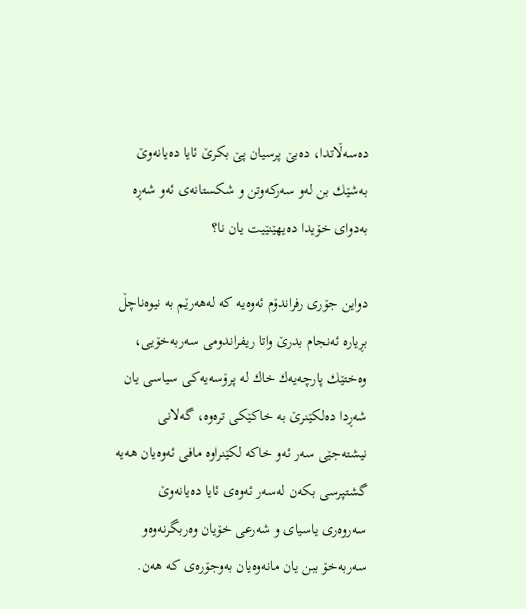ده‌سه‌ڵاتدا، ده‌بێ پرسیان پێ بكرێ ئایا ده‌یانه‌وێ به‌شێك بن له‌و سه‌ركه‌وتن و شكستانه‌ی ئه‌و شه‌ڕه‌ به‌دوای خۆیدا ده‌یهێنێیت یان نا؟

دواین جۆری رفراندۆم ئه‌وه‌یه‌ كه‌ له‌هه‌رێم به‌ نیوه‌ناچڵ بڕیاره‌ ئه‌نجام بدرێ واتا ریفراندومی سه‌ربه‌خۆیی، وه‌ختێك پارچه‌یه‌ك خاك له پرۆسه‌یه‌كی سیاسی یان شه‌ڕدا ده‌لكێنرێ به‌ خاكێكی تره‌وه‌، گه‌لانی نیشته‌جێی سه‌ر ئه‌و خاكه‌ لكێنراوه‌ مافی ئه‌وه‌یان هه‌یه‌ گشتپرسی بكه‌ن له‌سه‌ر ئه‌وه‌ی ئایا ده‌یانه‌وێ سه‌روه‌ری یاسیای و شه‌رعی خۆیان وه‌ربگرنه‌وه‌و سه‌ربه‌خۆ ببن یان مانه‌وه‌یان به‌وجۆره‌ی كه‌ هه‌ن.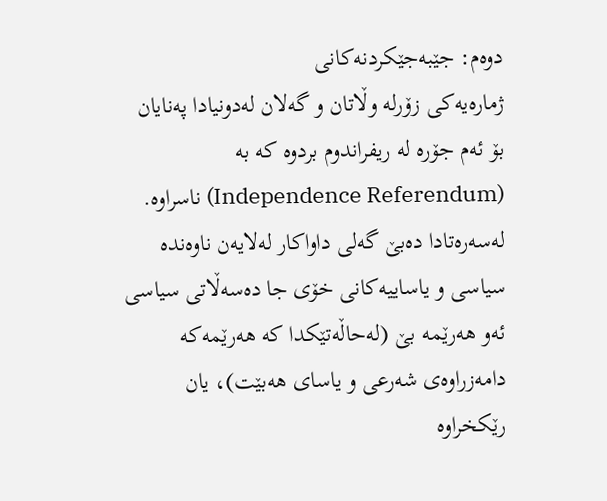دوه‌م: جێبه‌جێكردنه‌كانی
ژماره‌یه‌كی زۆرله‌ وڵاتان و گه‌لان له‌دونیادا په‌نایان بۆ ئه‌م جۆره‌ له‌ ریفراندوم بردوه‌ كه‌ به‌ (Independence Referendum) ناسراوه‌. له‌سه‌ره‌تادا ده‌بێ گه‌لی داواكار له‌لایه‌ن ناوه‌نده‌ سیاسی و یاساییه‌كانی خۆی جا ده‌سه‌ڵاتی سیاسی ئه‌و هه‌رێمه‌ بێ (له‌حاڵه‌تێكدا كه‌ هه‌رێمه‌كه‌ دامه‌زراوه‌ی شه‌رعی و یاسای هه‌بێت)، یان رێكخراوه‌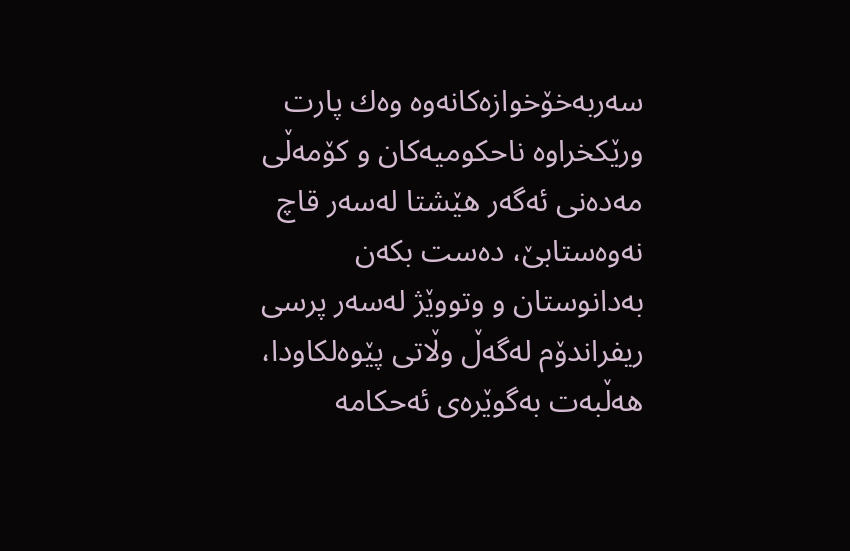سه‌ربه‌خۆخوازه‌كانه‌وه‌ وه‌ك پارت ورێكخراوه‌ ناحكومیه‌كان و كۆمه‌ڵی مه‌ده‌نی ئه‌گه‌ر هێشتا له‌سه‌ر قاچ نه‌وه‌ستابێ، ده‌ست بكه‌ن به‌دانوستان و وتووێژ له‌سه‌ر پرسی ریفراندۆم له‌گه‌ڵ وڵاتی پێوه‌لكاودا، هه‌ڵبه‌ت به‌گوێره‌ی ئه‌حكامه‌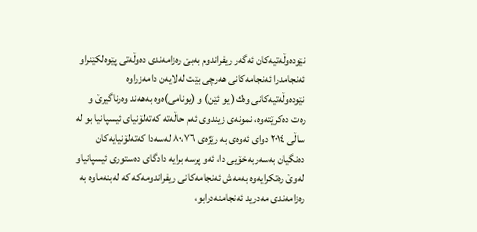نێوده‌وڵه‌تیه‌كان ئه‌گه‌ر ریفراندوم به‌بێ ره‌زامه‌ندی ده‌وڵه‌تی پێوه‌لكێنراو ئه‌نجامدرا ئه‌نجامه‌كانی هه‌رچی بێت له‌لایه‌ن دامه‌زراوه‌ نێوده‌وڵه‌تیه‌كانی وه‌ك( یو ئێن) و (یونامی)ه‌وه‌ به‌هه‌ند وه‌رناگیرێ و ره‌ت ده‌كرێته‌وه‌، نمونه‌ی زیندوی ئه‌م حاڵه‌ته‌ كه‌ته‌لۆنیای ئیسپانیا بو له‌ ساڵی ٢٠١٤ دوای ئه‌وه‌ی به‌‌ رێژه‌ی ٨٠،٧٦ له‌سه‌دا كه‌ته‌لۆنیایه‌كان ده‌نگیان به‌سه‌ربه‌خۆیی دا، ئه‌و پرسه‌ برایه دادگای ده‌ستوری ئیسپانیاو له‌وێ ره‌تكرایه‌وه‌ به‌مه‌ش ئه‌نجامه‌كانی ریفراندومه‌كه‌ كه‌ له‌بنه‌ماوه‌ به‌ ره‌زامه‌ندی مه‌درید ئه‌نجامنه‌درابو،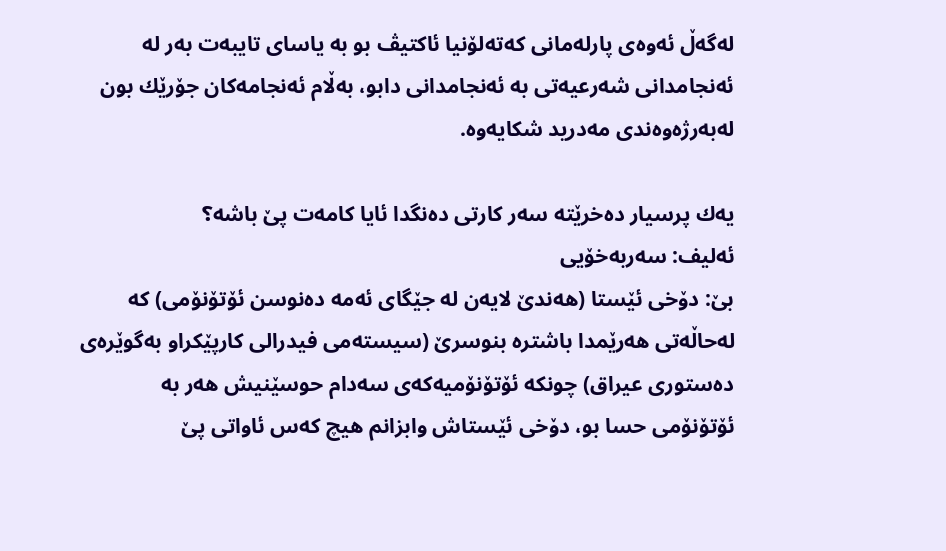له‌گه‌ڵ ئه‌وه‌ی پارله‌مانی كه‌ته‌لۆنیا ئاكتیڤ بو به‌ یاسای تایبه‌ت به‌ر له‌ ئه‌نجامدانی شه‌رعیه‌تی به‌ ئه‌نجامدانی دابو، به‌ڵام ئه‌نجامه‌كان جۆرێك بون له‌به‌رژه‌وه‌ندی مه‌درید شكایه‌وه‌.

یه‌ك پرسیار ده‌خرێته‌ سه‌ر كارتی ده‌نگدا ئایا كامه‌ت پێ باشه‌؟
ئه‌لیف: سه‌ربه‌خۆیی
بێ: دۆخی ئێستا (هه‌ندێ لایه‌ن له‌ جێگای ئه‌مه‌ ده‌نوسن ئۆتۆنۆمی) كه‌ له‌حاڵه‌تی هه‌رێمدا باشتره‌ بنوسرێ (سیسته‌می فیدرالی كارپێكراو به‌گوێره‌ی ده‌ستوری عیراق) چونكه‌ ئۆتۆنۆمیه‌كه‌ی سه‌دام حوسێنیش هه‌ر به‌ ئۆتۆنۆمی حسا بو، دۆخی ئێستاش وابزانم هیچ كه‌س ئاواتی پێ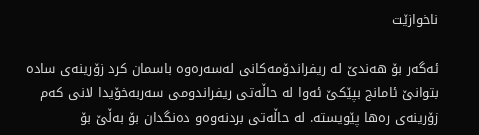ناخوازێت

ئه‌گه‌ر بۆ هه‌ندێ له‌ ریفراندۆمه‌كانی له‌سه‌ره‌وه‌ باسمان كرد زۆرینه‌ی ساده‌ بتوانێ ئامانج بپێكێ ئه‌وا له‌ حاڵه‌تی ریفراندومی سه‌ربه‌خۆیدا لانی كه‌م زۆرینه‌ی ره‌ها پێویسته. له‌ حاڵه‌تی بردنه‌وه‌و ده‌نگدان بۆ به‌ڵێ بۆ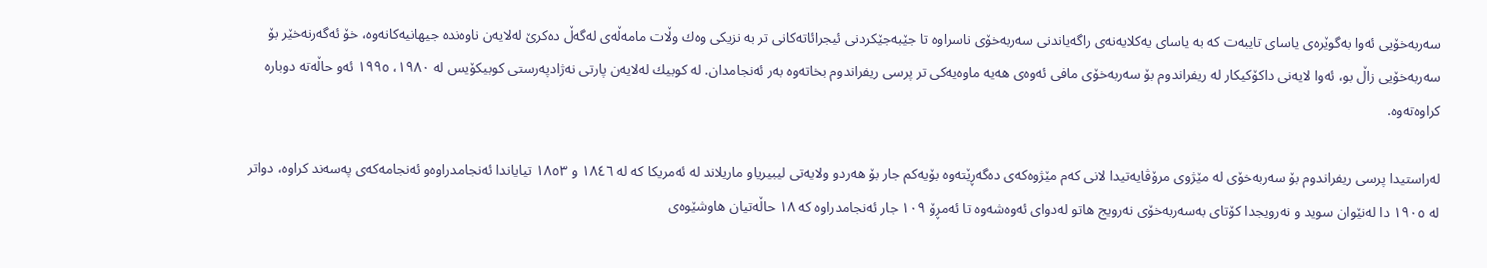سه‌ربه‌خۆیی ئه‌وا به‌گوێره‌ی یاسای تایبه‌ت كه‌ به‌ یاسای یه‌كلایه‌نه‌ی راگه‌یاندنی سه‌ربه‌خۆی ناسراوه‌ تا جێبه‌جێكردنی ئیجرائاته‌كانی تر به‌ نزیكی وه‌ك وڵات مامه‌ڵه‌ی له‌گه‌ڵ ده‌كرێ له‌لایه‌ن ناوه‌نده‌ جیهانیه‌كانه‌وه‌، خۆ ئه‌گه‌رنه‌خێر بۆ سه‌ربه‌خۆیی زاڵ بو، ئه‌وا لایه‌نی داكۆكیكار له‌ ریفراندوم بۆ سه‌ربه‌خۆی مافی ئه‌وه‌ی هه‌یه‌ ماوه‌یه‌كی تر پرسی ریفراندوم بخاته‌وه‌ به‌ر ئه‌نجامدان. له‌ كوبیك له‌لایه‌ن پارتی نه‌ژادپه‌رستی كوبیكۆیس له‌ ١٩٨٠، ١٩٩٥ ئه‌و حاڵه‌ته‌ دوباره‌ كراوه‌ته‌وه.

له‌راستیدا پرسی ریفراندوم بۆ سه‌ربه‌خۆی له‌ مێژوی مرۆڤایه‌تیدا لانی كه‌م مێژوه‌كه‌ی ده‌گه‌ڕێته‌وه‌ بۆیه‌كم جار بۆ هه‌ردو ولایه‌تی لیبیریاو ماریلاند له‌ ئه‌مریكا كه‌ له‌ ١٨٤٦ و ١٨٥٣ تیایاندا ئه‌نجامدراوه‌و ئه‌نجامه‌كه‌ی په‌سه‌ند كراوه‌، دواتر له‌ ١٩٠٥ دا له‌نێوان سوید و نه‌رویجدا كۆتای به‌سه‌ربه‌خۆی نه‌رویج هاتو له‌دوای ئه‌وه‌شه‌وه‌ تا ئه‌مڕۆ ١٠٩ جار ئه‌نجامدراوه‌ كه‌ ١٨ حاڵه‌تیان هاوشێوه‌ی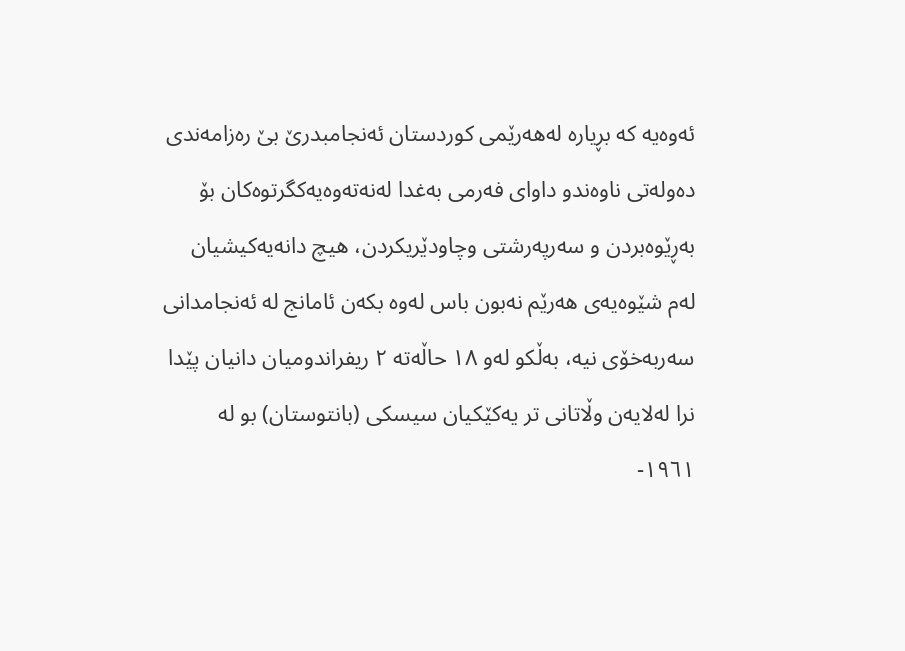ئه‌وه‌یه‌ كه‌ بڕیاره‌ له‌هه‌رێمی كوردستان ئه‌نجامبدرێ بێ ره‌زامه‌ندی ده‌وله‌تی ناوه‌ندو داوای فه‌رمی به‌غدا له‌نه‌ته‌وه‌یه‌كگرتوه‌كان بۆ به‌ڕێوه‌بردن و سه‌رپه‌رشتی وچاودێریكردن، هیچ دانه‌یه‌كیشیان له‌م شێوه‌یه‌ی هه‌رێم نه‌بون باس له‌وه‌ بكه‌ن ئامانج له‌ ئه‌نجامدانی سه‌ربه‌خۆی نیه‌، به‌ڵكو له‌و ١٨ حاڵه‌ته‌‌ ٢ ریفراندومیان دانیان پێدا نرا له‌لایه‌ن وڵاتانی تر یه‌كێكیان سیسكی (بانتوستان) بو له‌ ١٩٦١-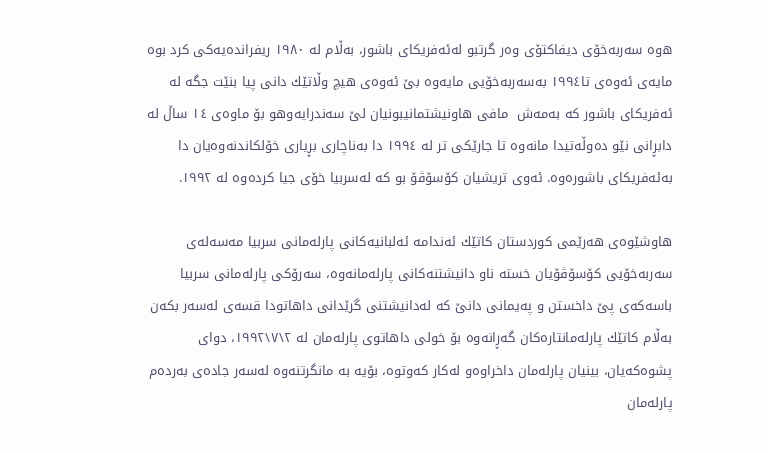ه‌وه‌ سه‌ربه‌خۆی دیفاكتۆی وه‌ر گرتبو له‌ئه‌فریكای باشور، به‌ڵام له‌ ١٩٨٠ ریفرانده‌یه‌كی كرد بوه‌ مایه‌ی ئه‌وه‌ی تا١٩٩٤ به‌سه‌ربه‌خۆیی مایه‌وه‌ بێ ئه‌وه‌ی هیچ وڵاتێك دانی پیا بنێت جگه‌ له‌‌ ئه‌فریكای باشور كه‌ به‌مه‌ش ‌ مافی هاونیشتمانیبونیان لێ سه‌ندرایه‌وهو بۆ ماوه‌ی ١٤ ساڵ له‌ دابڕانی نێو ده‌وڵه‌تیدا مانه‌وه‌ تا جارێكی تر له‌ ١٩٩٤ دا به‌ناچاری بڕیاری خۆلكاندنه‌وه‌یان دا‌ به‌ئه‌فریكای باشوره‌وه‌. ئه‌وی تریشیان كۆسۆڤۆ بو كه‌ له‌سربیا خۆی جیا كرده‌وه له‌ ١٩٩٢.

هاوشێوه‌ی هه‌رێمی كوردستان كاتێك ئه‌ندامه‌ ئه‌لبانیه‌كانی پارله‌مانی سربیا مه‌سه‌له‌ی سه‌ربه‌خۆیی كۆسۆڤۆیان خسته‌ ناو دانیشتنه‌كانی پارله‌مانه‌وه‌، سه‌رۆكی پارله‌مانی سربیا باسه‌كه‌ی پێ داخستن و په‌یمانی دانێ كه‌ له‌دانیشتنی گرێدانی داهاتودا قسه‌ی له‌سه‌ر بكه‌ن به‌ڵام كاتێك پارله‌مانتاره‌كان گه‌ڕانه‌وه‌ بۆ خولی داهاتوی پارله‌مان له‌ ٢\٧\١٩٩٢، دوای پشوه‌كه‌یان، بینیان پارله‌مان داخراوه‌و له‌كار كه‌وتوه‌، بۆیه‌ به‌ مانگرتنه‌وه‌ له‌سه‌ر جاده‌ی به‌رده‌م پارله‌مان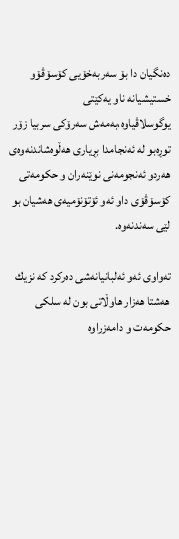ده‌نگیان دا بۆ سه‌ربه‌خۆیی كۆسۆڤۆو خستیشیانه‌ ناو یه‌كێتی یوگوسلاڤیاوه‌،به‌مه‌ش سه‌رۆكی سربیا زۆر توڕه‌بو له‌ ئه‌نجامدا بڕیاری هه‌ڵوه‌شاندنه‌وه‌ی هه‌ردو ئه‌نجومه‌نی نوێنه‌ران و حكومه‌تی كۆسۆڤۆی داو ئه‌و ئۆتۆنۆمیه‌ی هه‌شیان بو لێی سه‌ندنه‌وه‌.

ته‌واوی ئه‌و ئه‌لبانیانه‌شی ده‌ركرد كه‌ نزیك هه‌شتا هه‌زار هاوڵاتی بون له‌ سلكی حكومه‌ت و دامه‌زراوه‌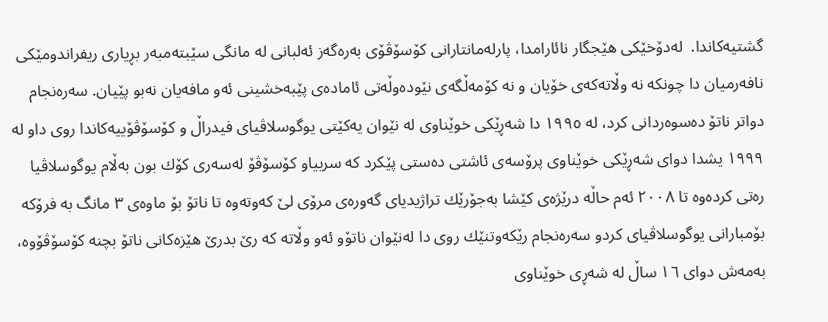گشتیه‌كاندا.  له‌دۆخێكی هێجگار نائارامدا، پارله‌مانتارانی كۆسۆڤۆی به‌ره‌گه‌ز ئه‌لبانی له‌ مانگی سێبته‌مبه‌ر بڕیاری ریفراندومێكی نافه‌رمیان دا چونكه‌ نه‌ وڵاته‌كه‌ی خۆیان و نه‌ كۆمه‌ڵگه‌ی نێوده‌وڵه‌تی ئاماده‌ی پێبه‌خشینی ئه‌و مافه‌یان نه‌بو پێیان. سه‌ره‌نجام دواتر ناتۆ ده‌سوه‌ردانی كرد، له‌ ١٩٩٥ دا شه‌ڕێكی خوێناوی له‌ نێوان یه‌كێتی یوگوسلاڤیای فیدراڵ و كۆسۆڤۆییه‌كاندا روی داو له‌ ١٩٩٩ یشدا دوای شه‌ڕێكی خوێناوی پرۆسه‌ی ئاشتی ده‌ستی پێكرد كه‌ سربیاو كۆسۆڤۆ له‌سه‌ری كۆك بون به‌ڵام یوگوسلاڤیا ره‌تی كرده‌وه‌ تا ٢٠٠٨ ئه‌م حاڵه‌‌ درێژه‌ی كێشا به‌جۆرێك تراژیدیای گه‌وره‌ی مرۆی لێ كه‌وته‌وه‌ تا ناتۆ بۆ ماوه‌ی ٣ مانگ به‌ فرۆكه‌ بۆمبارانی یوگوسلاڤیای كردو سه‌ره‌نجام رێكه‌وتنێك روی دا له‌نێوان ناتۆو ئه‌و وڵاته‌ كه‌ رێ بدرێ هێزه‌كانی ناتۆ بچنه‌ كۆسۆڤۆوه‌، به‌مه‌ش دوای ١٦ ساڵ له‌ شه‌ڕی خوێناوی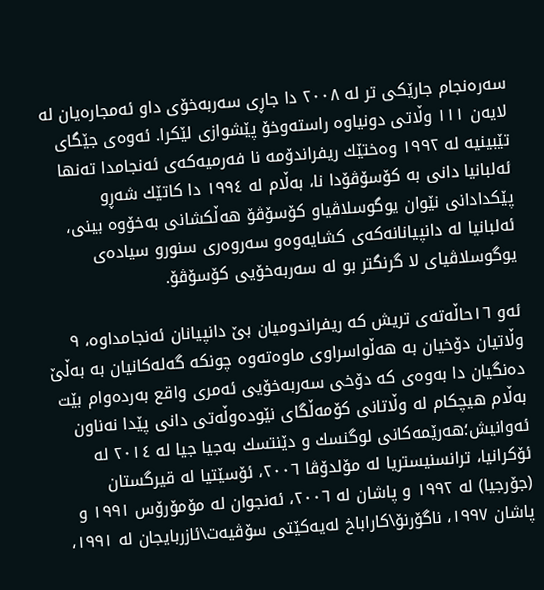سه‌ره‌نجام جارێكی تر له‌ ٢٠٠٨ دا جاڕی سه‌ربه‌خۆی داو ئه‌مجاره‌یان له‌ لایه‌ن ١١١ وڵاتی دونیاوه‌ راسته‌وخۆ پێشوازی لێكرا. ئه‌وه‌ی جێگای تێبینیه‌ له‌ ١٩٩٢ وه‌ختێك ریفراندۆمه‌ نا فه‌رمیه‌كه‌ی ئه‌نجامدا ته‌نها ئه‌لبانیا دانی به‌ كۆسۆڤۆدا نا، به‌ڵام له‌ ١٩٩٤ دا كاتێك شه‌ڕو پێكدادانی نێوان یوگوسلاڤیاو كۆسۆڤۆ هه‌ڵكشانی به‌خۆوه‌ بینی، ئه‌لبانیا له‌ دانپیانانه‌كه‌ی كشایه‌وه‌و سه‌روه‌ری سنورو سیاده‌ی یوگوسلاڤیای لا گرنگتر بو له‌ سه‌ربه‌خۆیی كۆسۆڤۆ.

ئه‌و ١٦حاڵه‌ته‌ی تریش كه‌ ریفراندومیان بێ دانپیانان ئه‌نجامداوه‌، ٩ وڵاتیان دۆخیان به‌ هه‌ڵواسراوی ماوه‌ته‌وه‌ چونكه‌ گه‌له‌كانیان به‌ به‌ڵێ ده‌نگیان دا به‌وه‌ی كه‌ دۆخی سه‌ربه‌خۆیی ئه‌مری واقع به‌رده‌وام بێت به‌ڵام هیچكام له‌ وڵاتانی كۆمه‌ڵگای نێوده‌وڵه‌تی دانی پێدا نه‌ناون ئه‌وانیش؛هه‌رێمه‌كانی لوگنسك و دێنتسك به‌جیا جیا له‌ ٢٠١٤ له‌ ئۆكرانیا، ترانسنیستریا له‌ مۆلدۆڤا ٢٠٠٦، ئۆسێتیا له‌ قیرگستان (جۆرجیا) له‌ ١٩٩٢ و پاشان له‌ ٢٠٠٦، ئه‌نجوان له‌ مۆمۆرۆس ١٩٩١ و پاشان ١٩٩٧، ناگۆرنۆ\كاراباخ له‌یه‌كێتی سۆڤیه‌ت\ئازربایجان له‌ ١٩٩١،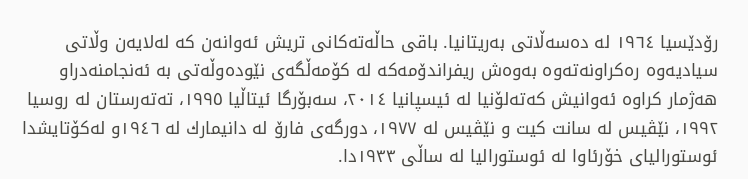رۆدێسیا ١٩٦٤ له‌ ده‌سه‌ڵاتی به‌ریتانیا. باقی حاڵه‌ته‌كانی تریش ئه‌وانه‌ن كه‌ له‌لایه‌ن وڵاتی سیادیه‌وه‌ ره‌كراونه‌ته‌وه‌ به‌وه‌ش ریفراندۆمه‌كه‌ له‌ كۆمه‌ڵگه‌ی نێوده‌وڵه‌تی به‌ ئه‌نجامنه‌دراو هه‌ژمار كراوه‌ ئه‌وانیش كه‌ته‌لۆنیا له‌ ئیسپانیا ٢٠١٤، سه‌بۆرگا ئیتاڵیا ١٩٩٥، ته‌ته‌رستان له‌ روسیا ١٩٩٢، نێڤیس له‌ سانت كیت و نێڤیس له‌ ١٩٧٧، دورگه‌ی فارۆ له‌ دانیمارك له‌ ١٩٤٦و له‌كۆتایشدا ئوستورالیای خۆرئاوا له‌ ئوستورالیا له‌ ساڵی ١٩٣٣دا.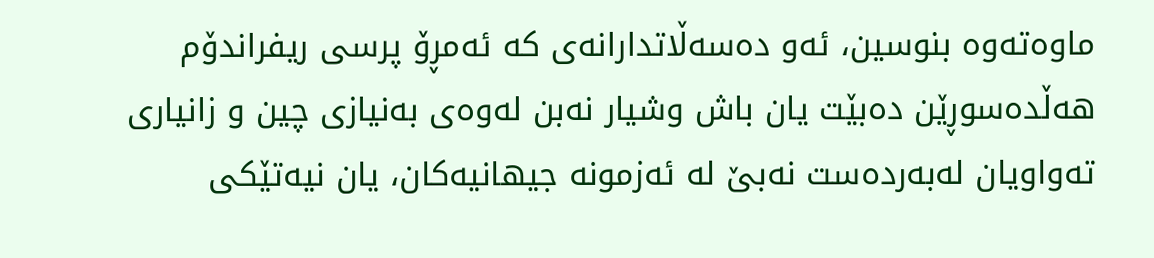ماوه‌ته‌وه‌ بنوسین، ئه‌و ده‌سه‌ڵاتدارانه‌ی كه‌ ئه‌مڕۆ پرسی ریفراندۆم هه‌ڵده‌سوڕێن ده‌بێت یان باش وشیار نه‌بن له‌وه‌ی به‌نیازی چین و زانیاری ته‌واویان له‌به‌رده‌ست نه‌بێ له‌ ئه‌زمونه‌ جیهانیه‌كان، یان نیه‌تێكی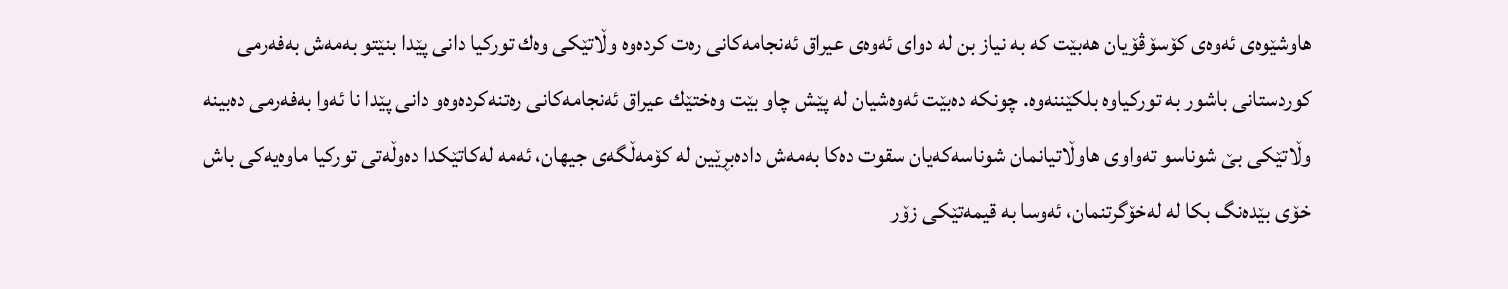هاوشێوه‌ی ئه‌وه‌ی كۆسۆڤۆیان هه‌بێت كه‌ به‌ نیاز بن له‌ دوای ئه‌وه‌ی عیراق ئه‌نجامه‌كانی ره‌ت كرده‌وه‌ وڵاتێكی وه‌ك توركیا دانی پێدا بنێتو به‌مه‌ش به‌فه‌رمی كوردستانی باشور به‌ توركیاوه‌ بلكێننه‌وه‌. چونكه‌ ده‌بێت ئه‌وه‌شیان له‌ پێش چاو بێت وه‌ختێك عیراق ئه‌نجامه‌كانی ره‌تنه‌كرده‌وه‌و دانی پێدا نا ئه‌وا به‌فه‌رمی ده‌بینه‌ وڵاتێكی بێ شوناسو ته‌واوی هاوڵاتیانمان شوناسه‌كه‌یان سقوت ده‌كا به‌مه‌ش داده‌بڕێین له‌ كۆمه‌ڵگه‌ی جیهان، ئه‌مه‌ له‌كاتێكدا ده‌وڵه‌تی توركیا ماوه‌یه‌كی باش خۆی بێده‌نگ بكا له‌ له‌خۆگرتنمان، ئه‌وسا به‌ قیمه‌تێكی زۆر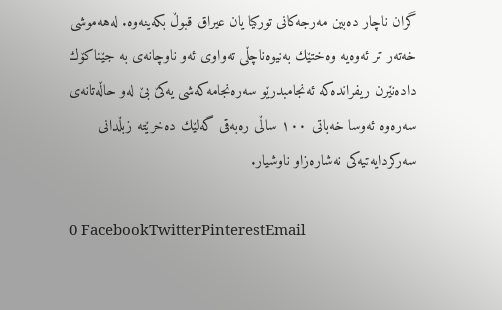گران ناچار ده‌بین مه‌رجه‌كانی توركیا یان عیراق قبوڵ بكه‌ینه‌وه‌. له‌هه‌موشی خه‌ته‌ر تر ئه‌وه‌یه‌ وه‌ختێك به‌نیوه‌ناچڵی ته‌واوی ئه‌و ناوچانه‌ی به‌ جێناكۆك داده‌نێرن ریفرانده‌كه‌ ئه‌نجامبدرێو سه‌ره‌نجامه‌كه‌شی یه‌كێ بێ له‌و حاڵه‌تانه‌ی سه‌ره‌وه‌ ئه‌وسا خه‌باتی ١٠٠ ساڵی ره‌به‌قی گه‌لێك ده‌خرێته‌ زبڵدانی سه‌ركردایه‌تیه‌كی نه‌شاره‌زاو ناوشیار.

0 FacebookTwitterPinterestEmail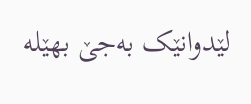لێدوانێک بەجێ بهێلە